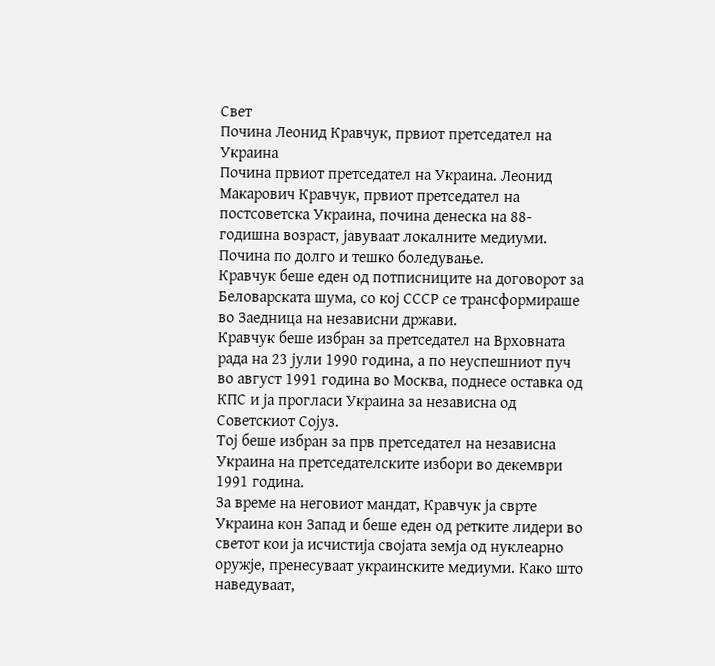Свет
Починa Леонид Кравчук, првиот претседател на Украина
Почина првиот претседател на Украина. Леонид Макарович Кравчук, првиот претседател на постсоветска Украина, почина денеска на 88-годишна возраст, јавуваат локалните медиуми. Почина по долго и тешко боледување.
Кравчук беше еден од потписниците на договорот за Беловарската шума, со кој СССР се трансформираше во Заедница на независни држави.
Кравчук беше избран за претседател на Врховната рада на 23 јули 1990 година, а по неуспешниот пуч во август 1991 година во Москва, поднесе оставка од КПС и ја прогласи Украина за независна од Советскиот Сојуз.
Тој беше избран за прв претседател на независна Украина на претседателските избори во декември 1991 година.
За време на неговиот мандат, Кравчук ја сврте Украина кон Запад и беше еден од ретките лидери во светот кои ја исчистија својата земја од нуклеарно оружје, пренесуваат украинските медиуми. Како што наведуваат,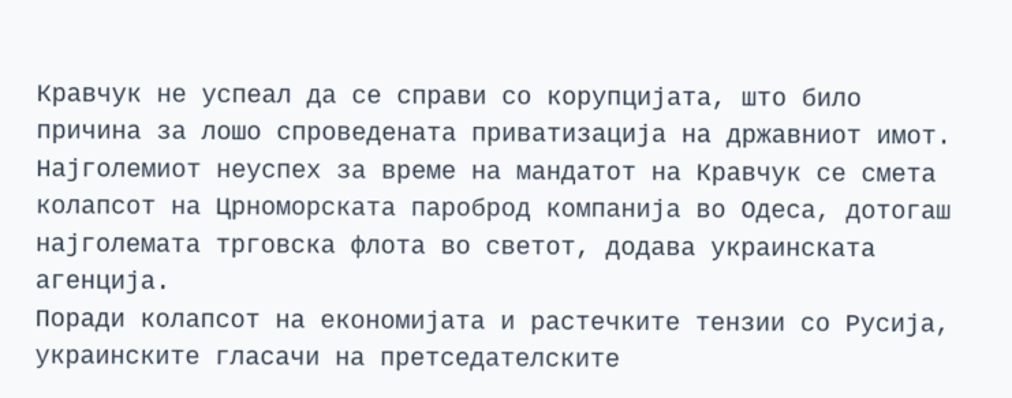Кравчук не успеал да се справи со корупцијата, што било причина за лошо спроведената приватизација на државниот имот.
Најголемиот неуспех за време на мандатот на Кравчук се смета колапсот на Црноморската пароброд компанија во Одеса, дотогаш најголемата трговска флота во светот, додава украинската агенција.
Поради колапсот на економијата и растечките тензии со Русија, украинските гласачи на претседателските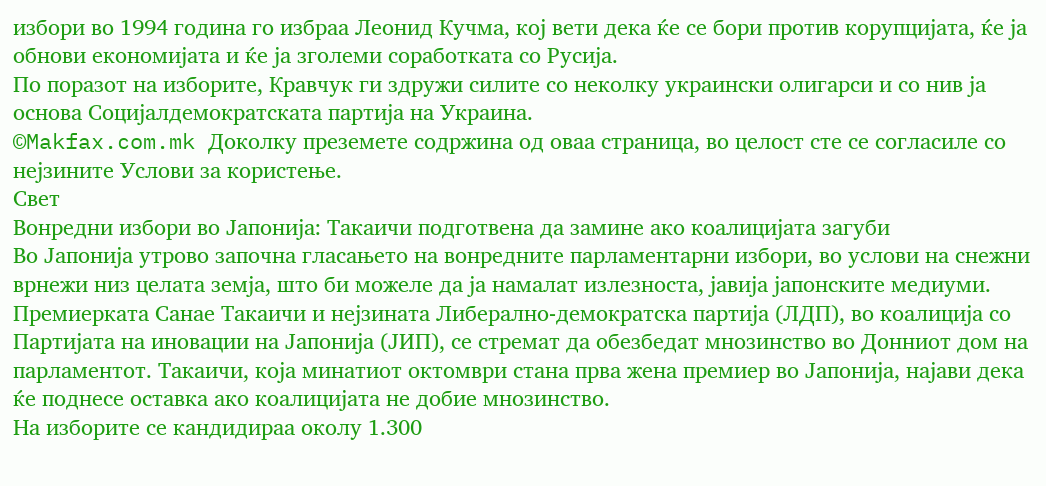избори во 1994 година го избраа Леонид Кучма, кој вети дека ќе се бори против корупцијата, ќе ја обнови економијата и ќе ја зголеми соработката со Русија.
По поразот на изборите, Кравчук ги здружи силите со неколку украински олигарси и со нив ја основа Социјалдемократската партија на Украина.
©Makfax.com.mk Доколку преземете содржина од оваа страница, во целост сте се согласиле со нејзините Услови за користење.
Свет
Вонредни избори во Јапонија: Такаичи подготвена да замине ако коалицијата загуби
Во Јапонија утрово започна гласањето на вонредните парламентарни избори, во услови на снежни врнежи низ целата земја, што би можеле да ја намалат излезноста, јавија јапонските медиуми.
Премиерката Санае Такаичи и нејзината Либерално-демократска партија (ЛДП), во коалиција со Партијата на иновации на Јапонија (ЈИП), се стремат да обезбедат мнозинство во Донниот дом на парламентот. Такаичи, која минатиот октомври стана прва жена премиер во Јапонија, најави дека ќе поднесе оставка ако коалицијата не добие мнозинство.
На изборите се кандидираа околу 1.300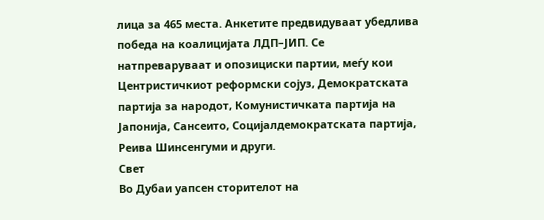лица за 465 места. Анкетите предвидуваат убедлива победа на коалицијата ЛДП–ЈИП. Се натпреваруваат и опозициски партии, меѓу кои Центристичкиот реформски сојуз, Демократската партија за народот, Комунистичката партија на Јапонија, Сансеито, Социјалдемократската партија, Реива Шинсенгуми и други.
Свет
Во Дубаи уапсен сторителот на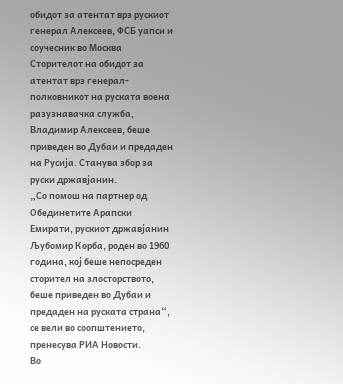обидот за атентат врз рускиот генерал Алексеев, ФСБ уапси и соучесник во Москва
Сторителот на обидот за атентат врз генерал-полковникот на руската воена разузнавачка служба, Владимир Алексеев, беше приведен во Дубаи и предаден на Русија. Станува збор за руски државјанин.
„Со помош на партнер од Обединетите Арапски Емирати, рускиот државјанин Љубомир Корба, роден во 1960 година, кој беше непосреден сторител на злосторството, беше приведен во Дубаи и предаден на руската страна“, се вели во соопштението, пренесува РИА Новости.
Во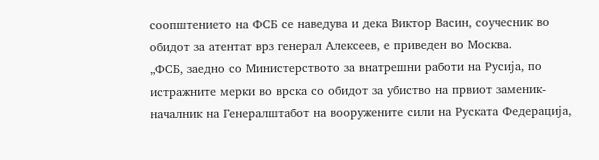соопштението на ФСБ се наведува и дека Виктор Васин, соучесник во обидот за атентат врз генерал Алексеев, е приведен во Москва.
„ФСБ, заедно со Министерството за внатрешни работи на Русија, по истражните мерки во врска со обидот за убиство на првиот заменик-началник на Генералштабот на вооружените сили на Руската Федерација,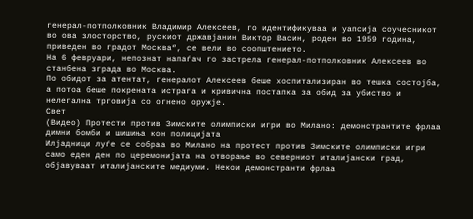генерал-потполковник Владимир Алексеев, го идентификуваа и уапсија соучесникот во ова злосторство, рускиот државјанин Виктор Васин, роден во 1959 година, приведен во градот Москва“, се вели во соопштението.
На 6 февруари, непознат напаѓач го застрела генерал-потполковник Алексеев во станбена зграда во Москва.
По обидот за атентат, генералот Алексеев беше хоспитализиран во тешка состојба, а потоа беше покрената истрага и кривична постапка за обид за убиство и нелегална трговија со огнено оружје.
Свет
(Видео) Протести против Зимските олимписки игри во Милано: демонстрантите фрлаа димни бомби и шишиња кон полицијата
Илјадници луѓе се собраа во Милано на протест против Зимските олимписки игри само еден ден по церемонијата на отворање во северниот италијански град, објавуваат италијанските медиуми. Некои демонстранти фрлаа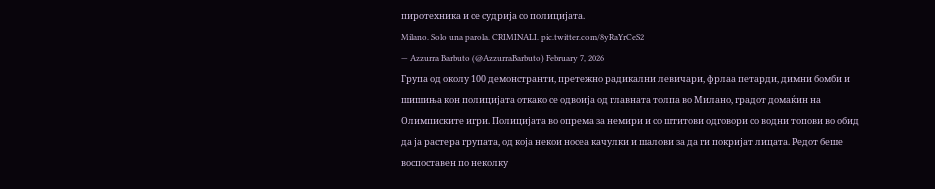пиротехника и се судрија со полицијата.
Milano. Solo una parola. CRIMINALI. pic.twitter.com/8yRaYrCeS2
— Azzurra Barbuto (@AzzurraBarbuto) February 7, 2026
Група од околу 100 демонстранти, претежно радикални левичари, фрлаа петарди, димни бомби и шишиња кон полицијата откако се одвоија од главната толпа во Милано, градот домаќин на Олимписките игри. Полицијата во опрема за немири и со штитови одговори со водни топови во обид да ја растера групата, од која некои носеа качулки и шалови за да ги покријат лицата. Редот беше воспоставен по неколку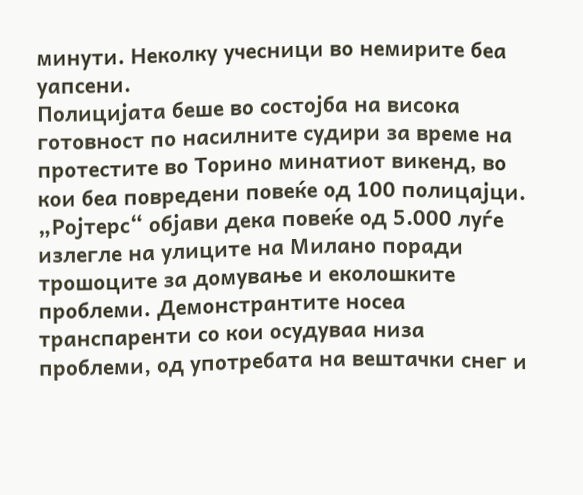минути. Неколку учесници во немирите беа уапсени.
Полицијата беше во состојба на висока готовност по насилните судири за време на протестите во Торино минатиот викенд, во кои беа повредени повеќе од 100 полицајци.
„Ројтерс“ објави дека повеќе од 5.000 луѓе излегле на улиците на Милано поради трошоците за домување и еколошките проблеми. Демонстрантите носеа транспаренти со кои осудуваа низа проблеми, од употребата на вештачки снег и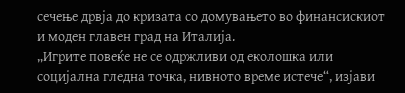сечење дрвја до кризата со домувањето во финансискиот и моден главен град на Италија.
„Игрите повеќе не се одржливи од еколошка или социјална гледна точка, нивното време истече“, изјави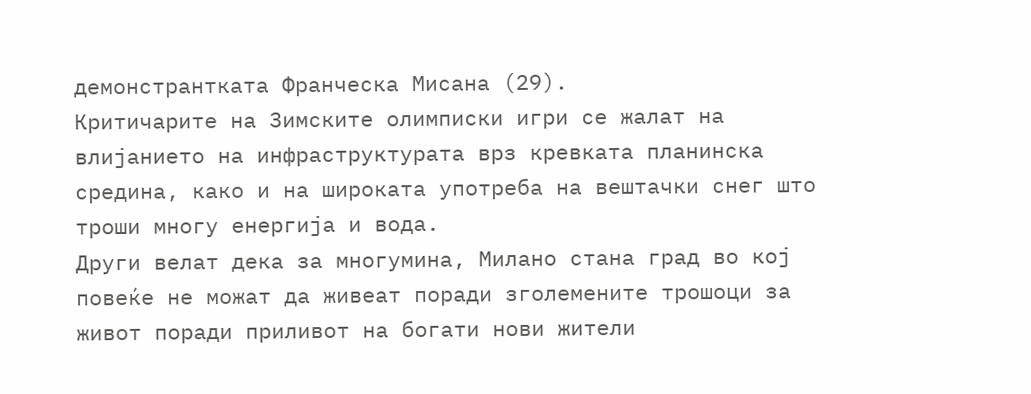демонстрантката Франческа Мисана (29).
Критичарите на Зимските олимписки игри се жалат на влијанието на инфраструктурата врз кревката планинска средина, како и на широката употреба на вештачки снег што троши многу енергија и вода.
Други велат дека за многумина, Милано стана град во кој повеќе не можат да живеат поради зголемените трошоци за живот поради приливот на богати нови жители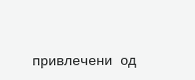привлечени од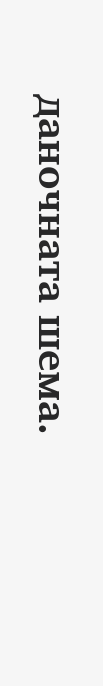даночната шема.